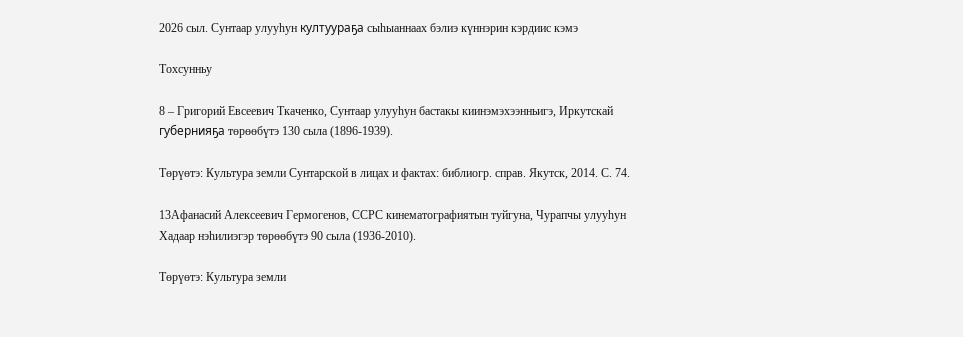2026 сыл. Сунтаар улууһун култуураҕа сыһыаннаах бэлиэ күннэрин кэрдиис кэмэ

Тохсунньу

8 – Григорий Евсеевич Ткаченко, Сунтаар улууһун бастакы киинэмэхээнньигэ, Иркутскай губернияҕа төрөөбүтэ 130 сыла (1896-1939).

Төрүөтэ: Культура земли Сунтарской в лицах и фактах: библиогр. справ. Якутск, 2014. С. 74.

13Афанасий Алексеевич Гермогенов, ССРС кинематографиятын туйгуна, Чурапчы улууһун Хадаар нэһилиэгэр төрөөбүтэ 90 сыла (1936-2010).

Төрүөтэ: Культура земли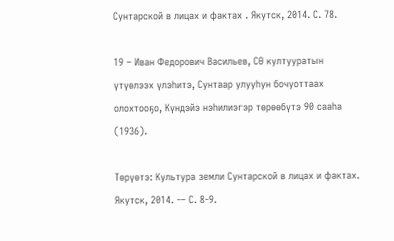Сунтарской в лицах и фактах . Якутск, 2014. С. 78.

19 – Иван Федорович Васильев, СӨ култууратын үтүөлээх үлэһитэ, Сунтаар улууһун бочуоттаах олохтооҕо, Күндэйэ нэһилиэгэр төрөөбүтэ 90 сааһа (1936).

Төрүөтэ: Культура земли Сунтарской в лицах и фактах. Якутск, 2014. -– С. 8-9.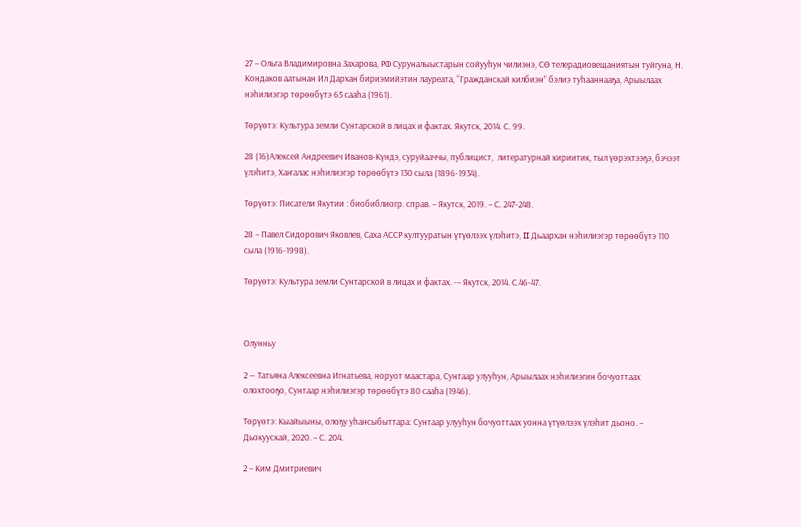27 – Ольга Владимировна Захарова, РФ Суруналыыстарын сойууһун чилиэнэ, СӨ телерадиовещаниятын туйгуна, Н. Кондаков аатынан Ил Дархан бириэмийэтин лауреата, “Гражданскай килбиэн” бэлиэ туһааннааҕа, Арыылаах нэһилиэгэр төрөөбүтэ 65 сааһа (1961).

Төрүөтэ: Культура земли Сунтарской в лицах и фактах. Якутск, 2014. С. 99.

28 (16)Алексей Андреевич Иванов-Күндэ, суруйааччы, публицист,  литературнай кириитик, тыл үөрэхтээҕэ, бэчээт үлэһитэ, Хаҥалас нэһилиэгэр төрөөбүтэ 130 сыла (1896-1934).

Төрүөтэ: Писатели Якутии : биобиблиогр. справ. – Якутск, 2019. – С. 247-248.

28 – Павел Сидорович Яковлев, Саха АССР култууратын үтүөлээх үлэһитэ, II Дьаархан нэһилиэгэр төрөөбүтэ 110 сыла (1916-1998).

Төрүөтэ: Культура земли Сунтарской в лицах и фактах. -– Якутск, 2014. С.46-47.



Олунньу

2 — Татьяна Алексеевна Игнатьева, норуот маастара, Сунтаар улууһун, Арыылаах нэһилиэгин бочуоттаах олохтооҕо, Сунтаар нэһилиэгэр төрөөбүтэ 80 сааһа (1946).

Төрүөтэ: Кыайыыны, олоҕу уһансыбыттара: Сунтаар улууһун бочуоттаах уонна үтүөлээх үлэһит дьоно. – Дьокуускай, 2020. – С. 204.

2 – Ким Дмитриевич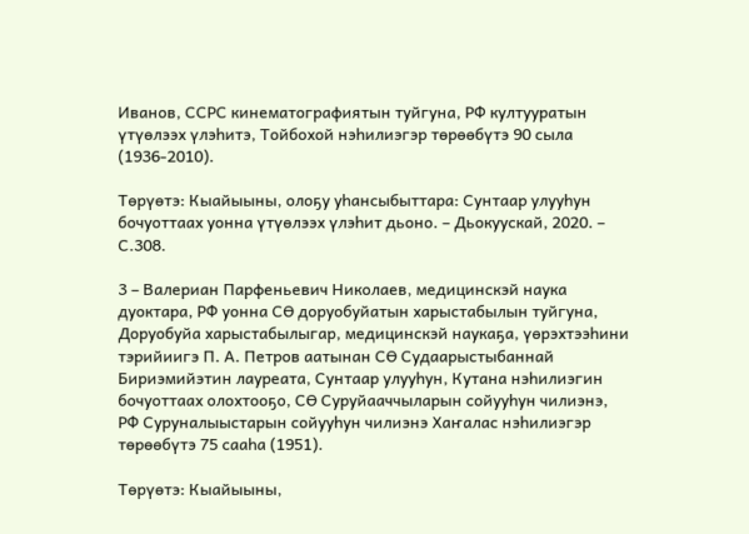Иванов, ССРС кинематографиятын туйгуна, РФ култууратын үтүөлээх үлэһитэ, Тойбохой нэһилиэгэр төрөөбүтэ 90 сыла (1936-2010).

Төрүөтэ: Кыайыыны, олоҕу уһансыбыттара: Сунтаар улууһун бочуоттаах уонна үтүөлээх үлэһит дьоно. – Дьокуускай, 2020. – С.308.

3 – Валериан Парфеньевич Николаев, медицинскэй наука дуоктара, РФ уонна СӨ доруобуйатын харыстабылын туйгуна, Доруобуйа харыстабылыгар, медицинскэй наукаҕа, үөрэхтээһини тэрийиигэ П. А. Петров аатынан СӨ Судаарыстыбаннай Бириэмийэтин лауреата, Сунтаар улууһун, Кутана нэһилиэгин бочуоттаах олохтооҕо, СӨ Суруйааччыларын сойууһун чилиэнэ, РФ Суруналыыстарын сойууһун чилиэнэ Хаҥалас нэһилиэгэр төрөөбүтэ 75 сааһа (1951).

Төрүөтэ: Кыайыыны,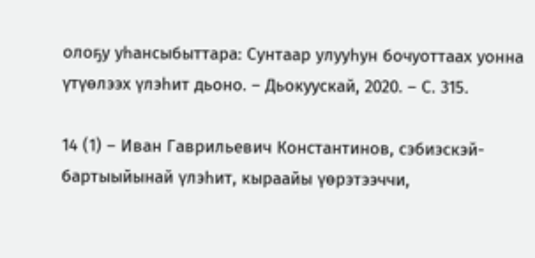олоҕу уһансыбыттара: Сунтаар улууһун бочуоттаах уонна үтүөлээх үлэһит дьоно. – Дьокуускай, 2020. – С. 315.

14 (1) – Иван Гаврильевич Константинов, сэбиэскэй-бартыыйынай үлэһит, кыраайы үөрэтээччи,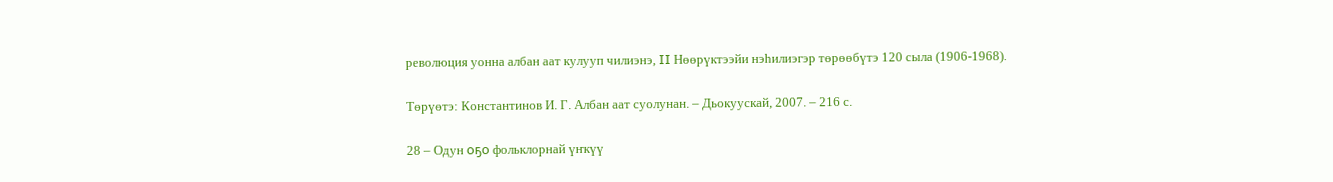революция уонна албан аат кулууп чилиэнэ, II Нөөрүктээйи нэһилиэгэр төрөөбүтэ 120 сыла (1906-1968).

Төрүөтэ: Константинов И. Г. Албан аат суолунан. – Дьокуускай, 2007. – 216 с.

28 – Одун оҕо фольклорнай үҥкүү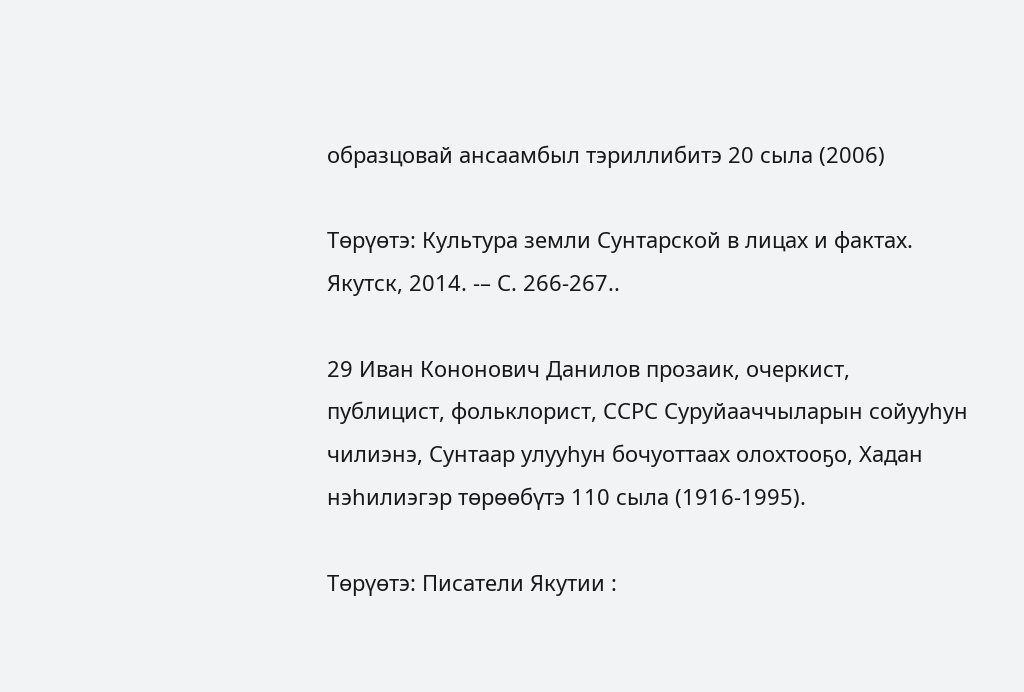образцовай ансаамбыл тэриллибитэ 20 сыла (2006)

Төрүөтэ: Культура земли Сунтарской в лицах и фактах. Якутск, 2014. -– С. 266-267..

29 Иван Кононович Данилов прозаик, очеркист, публицист, фольклорист, ССРС Суруйааччыларын сойууһун чилиэнэ, Сунтаар улууһун бочуоттаах олохтооҕо, Хадан нэһилиэгэр төрөөбүтэ 110 сыла (1916-1995).

Төрүөтэ: Писатели Якутии :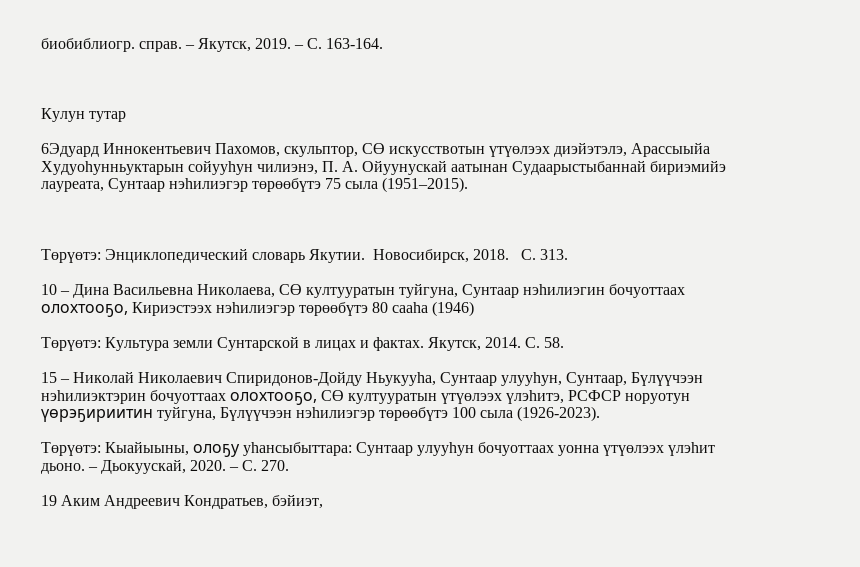биобиблиогр. справ. – Якутск, 2019. – С. 163-164.



Кулун тутар

6Эдуард Иннокентьевич Пахомов, скульптор, СӨ искусствотын үтүөлээх диэйэтэлэ, Арассыыйа Худуоһунньуктарын сойууһун чилиэнэ, П. А. Ойуунускай аатынан Судаарыстыбаннай бириэмийэ лауреата, Сунтаар нэһилиэгэр төрөөбүтэ 75 сыла (1951–2015).



Төрүөтэ: Энциклопедический словарь Якутии.  Новосибирск, 2018.   С. 313.

10 – Дина Васильевна Николаева, СӨ култууратын туйгуна, Сунтаар нэһилиэгин бочуоттаах олохтооҕо, Кириэстээх нэһилиэгэр төрөөбүтэ 80 сааһа (1946)

Төрүөтэ: Культура земли Сунтарской в лицах и фактах. Якутск, 2014. С. 58.

15 – Николай Николаевич Спиридонов-Дойду Ньукууһа, Сунтаар улууһун, Сунтаар, Бүлүүчээн нэһилиэктэрин бочуоттаах олохтооҕо, СӨ култууратын үтүөлээх үлэһитэ, РСФСР норуотун үөрэҕириитин туйгуна, Бүлүүчээн нэһилиэгэр төрөөбүтэ 100 сыла (1926-2023).

Төрүөтэ: Кыайыыны, олоҕу уһансыбыттара: Сунтаар улууһун бочуоттаах уонна үтүөлээх үлэһит дьоно. – Дьокуускай, 2020. – С. 270.

19 Аким Андреевич Кондратьев, бэйиэт,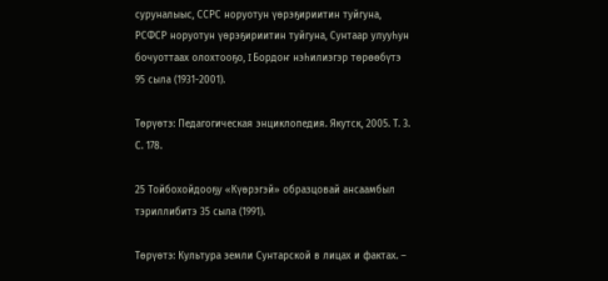суруналыыс, ССРС норуотун үөрэҕириитин туйгуна, РСФСР норуотун үөрэҕириитин туйгуна, Сунтаар улууһун бочуоттаах олохтооҕо, I Бордоҥ нэһилиэгэр төрөөбүтэ 95 сыла (1931-2001).

Төрүөтэ: Педагогическая энциклопедия. Якутск, 2005. Т. 3. С. 178.

25 Тойбохойдооҕу «Күөрэгэй» образцовай ансаамбыл тэриллибитэ 35 сыла (1991).

Төрүөтэ: Культура земли Сунтарской в лицах и фактах. –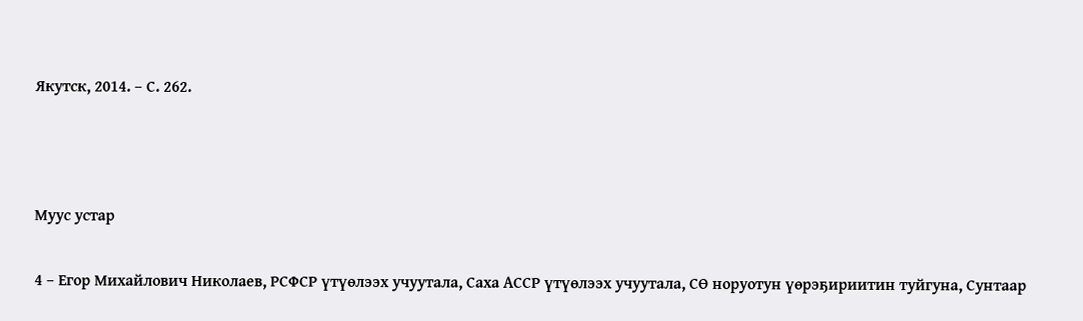Якутск, 2014. – С. 262.



Муус устар

4 – Егор Михайлович Николаев, РСФСР үтүөлээх учуутала, Саха АССР үтүөлээх учуутала, СӨ норуотун үөрэҕириитин туйгуна, Сунтаар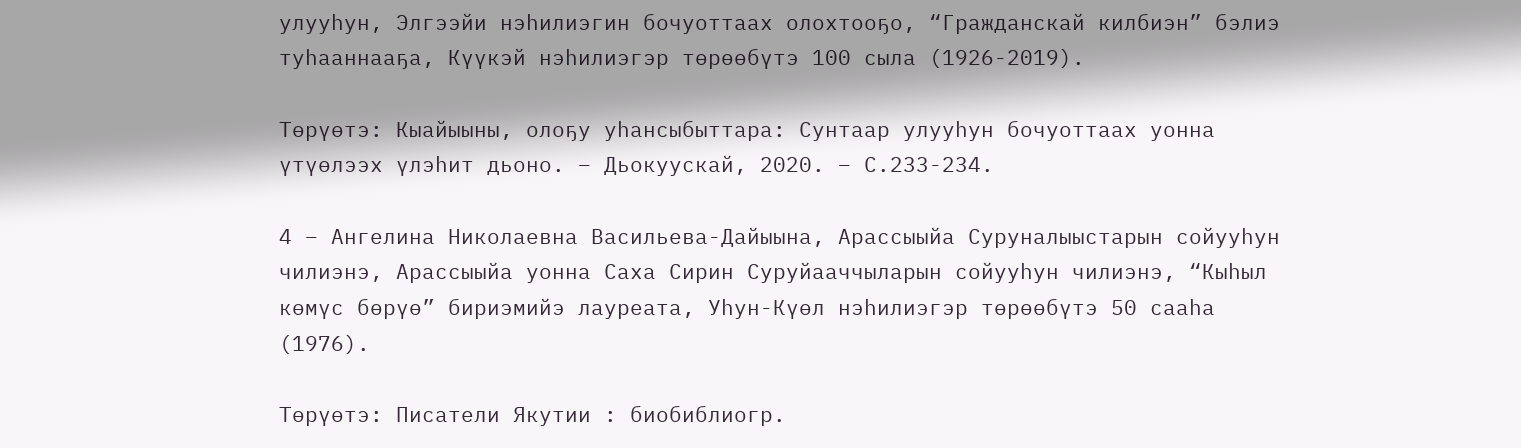улууһун, Элгээйи нэһилиэгин бочуоттаах олохтооҕо, “Гражданскай килбиэн” бэлиэ туһааннааҕа, Күүкэй нэһилиэгэр төрөөбүтэ 100 сыла (1926-2019).

Төрүөтэ: Кыайыыны, олоҕу уһансыбыттара: Сунтаар улууһун бочуоттаах уонна үтүөлээх үлэһит дьоно. – Дьокуускай, 2020. – С.233-234.

4 – Ангелина Николаевна Васильева-Дайыына, Арассыыйа Суруналыыстарын сойууһун чилиэнэ, Арассыыйа уонна Саха Сирин Суруйааччыларын сойууһун чилиэнэ, “Кыһыл көмүс бөрүө” бириэмийэ лауреата, Уһун-Күөл нэһилиэгэр төрөөбүтэ 50 сааһа (1976).

Төрүөтэ: Писатели Якутии : биобиблиогр.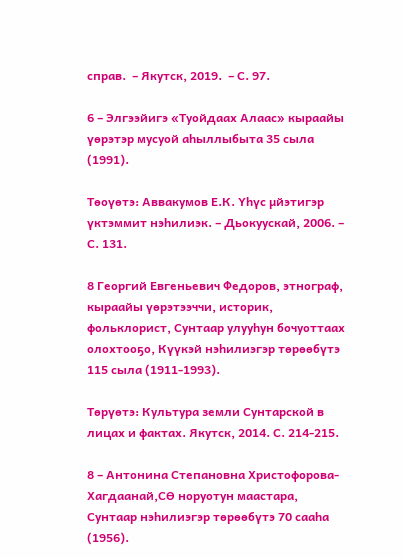справ.  – Якутск, 2019.  – С. 97.

6 – Элгээйигэ «Туойдаах Алаас» кыраайы үөрэтэр мусуой аһыллыбыта 35 сыла (1991).

Төоүөтэ: Аввакумов Е.К. Үһүс µйэтигэр үктэммит нэһилиэк. – Дьокуускай, 2006. – С. 131.

8 Георгий Евгеньевич Федоров, этнограф, кыраайы үөрэтээччи, историк, фольклорист, Сунтаар улууһун бочуоттаах олохтооҕо, Күүкэй нэһилиэгэр төрөөбүтэ 115 сыла (1911-1993).

Төрүөтэ: Культура земли Сунтарской в лицах и фактах. Якутск, 2014. С. 214-215.

8 – Антонина Степановна Христофорова-Хагдаанай,СӨ норуотун маастара, Сунтаар нэһилиэгэр төрөөбүтэ 70 сааһа (1956).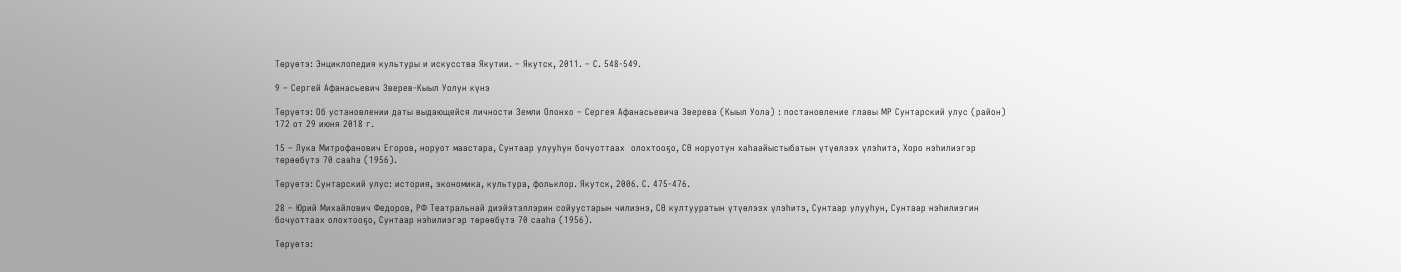Төрүөтэ: Энциклопедия культуры и искусства Якутии. – Якутск, 2011. – С. 548-549.

9 – Сергей Афанасьевич Зверев-Кыыл Уолун күнэ

Төрүөтэ: Об установлении даты выдающейся личности Земли Олонхо – Сергея Афанасьевича Зверева (Кыыл Уола) : постановление главы МР Сунтарский улус (район) 172 от 29 июня 2018 г.

15 – Лука Митрофанович Егоров, норуот маастара, Сунтаар улууһун бочуоттаах  олохтооҕо, СӨ норуотун хаһаайыстыбатын үтүөлээх үлэһитэ, Хоро нэһилиэгэр төрөөбүтэ 70 сааһа (1956).

Төрүөтэ: Сунтарский улус: история, экономика, культура, фольклор. Якутск, 2006. С. 475-476.

28 – Юрий Михайлович Федоров, РФ Театральнай диэйэтэллэрин сойуустарын чилиэнэ, СӨ култууратын үтүөлээх үлэһитэ, Сунтаар улууһун, Сунтаар нэһилиэгин бочуоттаах олохтооҕо, Сунтаар нэһилиэгэр төрөөбүтэ 70 сааһа (1956).

Төрүөтэ: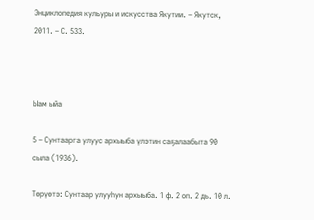Энциклопедия кульуры и искусства Якутии. – Якутск, 2011. – С. 533.



Ыам ыйа

5 – Сунтаарга улуус архыыба үлэтин саҕалаабыта 90 сыла (1936).

Төрүөтэ: Сунтаар улууһун архыыба. 1 ф. 2 оп. 2 дь. 10 л.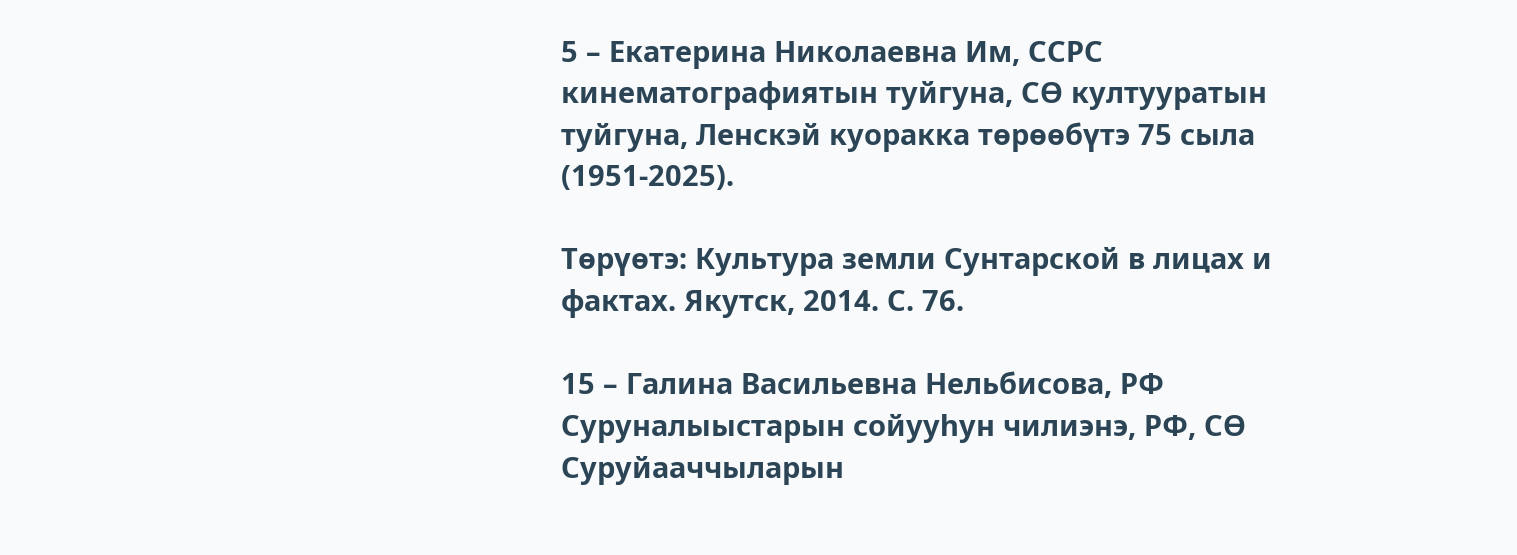5 – Екатерина Николаевна Им, ССРС кинематографиятын туйгуна, СӨ култууратын туйгуна, Ленскэй куоракка төрөөбүтэ 75 сыла (1951-2025).

Төрүөтэ: Культура земли Сунтарской в лицах и фактах. Якутск, 2014. С. 76.

15 – Галина Васильевна Нельбисова, РФ Суруналыыстарын сойууһун чилиэнэ, РФ, СӨ Суруйааччыларын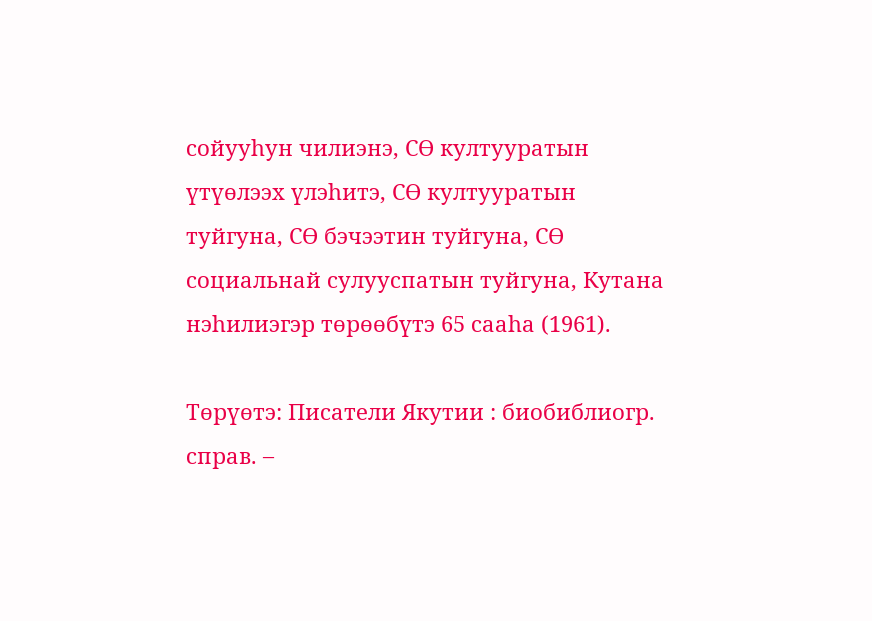сойууһун чилиэнэ, СӨ култууратын үтүөлээх үлэһитэ, СӨ култууратын туйгуна, СӨ бэчээтин туйгуна, СӨ социальнай сулууспатын туйгуна, Кутана нэһилиэгэр төрөөбүтэ 65 сааһа (1961).

Төрүөтэ: Писатели Якутии : биобиблиогр. справ. –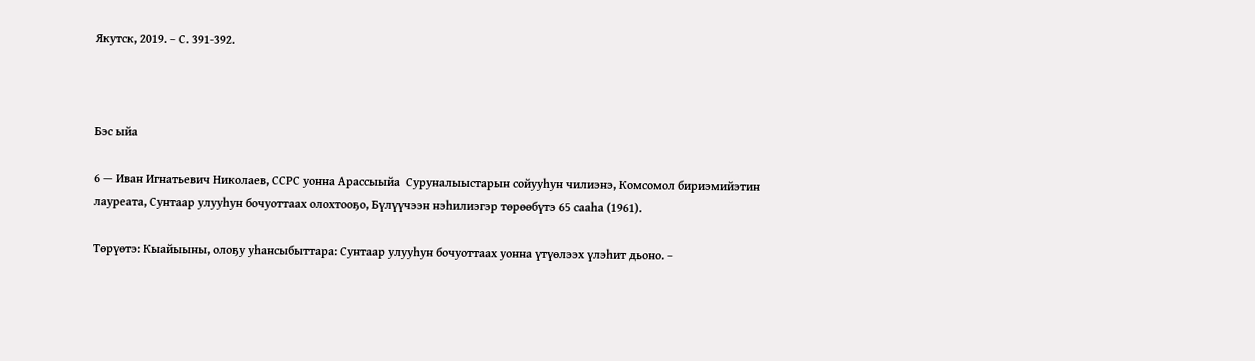Якутск, 2019. – С. 391-392.



Бэс ыйа

6 — Иван Игнатьевич Николаев, ССРС уонна Арассыыйа  Суруналыыстарын сойууһун чилиэнэ, Комсомол бириэмийэтин лауреата, Сунтаар улууһун бочуоттаах олохтооҕо, Бүлүүчээн нэһилиэгэр төрөөбүтэ 65 сааһа (1961).

Төрүөтэ: Кыайыыны, олоҕу уһансыбыттара: Сунтаар улууһун бочуоттаах уонна үтүөлээх үлэһит дьоно. –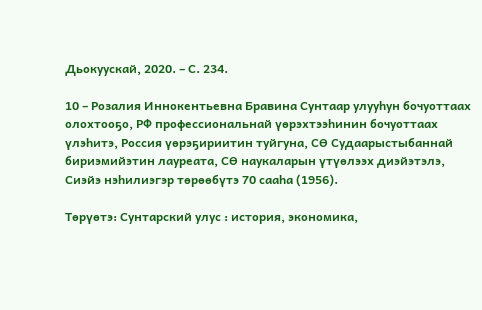Дьокуускай, 2020. – С. 234.

10 – Розалия Иннокентьевна Бравина Сунтаар улууһун бочуоттаах олохтооҕо, РФ профессиональнай үөрэхтээһинин бочуоттаах үлэһитэ, Россия үөрэҕириитин туйгуна, СӨ Судаарыстыбаннай бириэмийэтин лауреата, СӨ наукаларын үтүөлээх диэйэтэлэ, Сиэйэ нэһилиэгэр төрөөбүтэ 70 сааһа (1956).

Төрүөтэ: Сунтарский улус : история, экономика,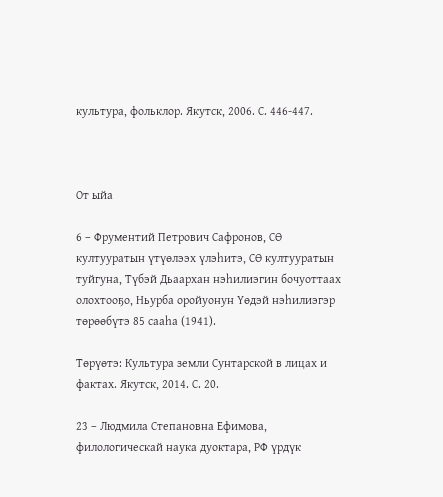культура, фольклор. Якутск, 2006. С. 446-447.



От ыйа

6 – Фрументий Петрович Сафронов, СӨ култууратын үтүөлээх үлэһитэ, СӨ култууратын туйгуна, Түбэй Дьаархан нэһилиэгин бочуоттаах олохтооҕо, Ньурба оройуонун Үөдэй нэһилиэгэр төрөөбүтэ 85 сааһа (1941).

Төрүөтэ: Культура земли Сунтарской в лицах и фактах. Якутск, 2014. С. 20.

23 – Людмила Степановна Ефимова, филологическай наука дуоктара, РФ үрдүк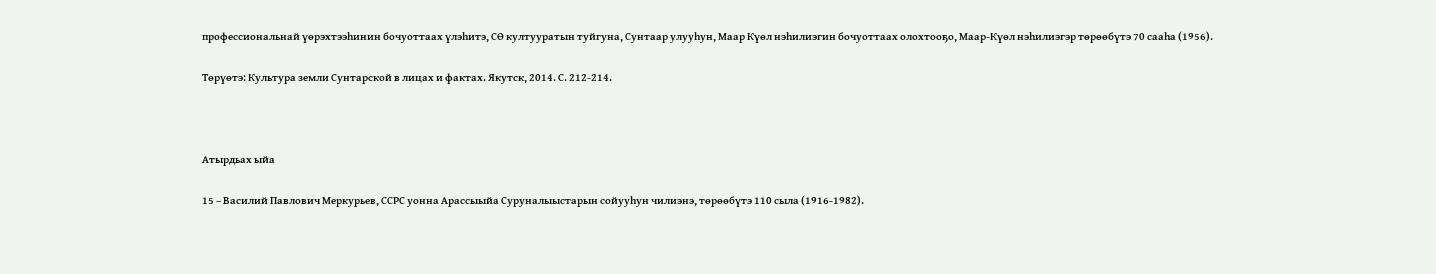профессиональнай үөрэхтээһинин бочуоттаах үлэһитэ, СӨ култууратын туйгуна, Сунтаар улууһун, Маар Күөл нэһилиэгин бочуоттаах олохтооҕо, Маар-Күөл нэһилиэгэр төрөөбүтэ 70 сааһа (1956).

Төрүөтэ: Культура земли Сунтарской в лицах и фактах. Якутск, 2014. С. 212-214.



Атырдьах ыйа

15 – Василий Павлович Меркурьев, ССРС уонна Арассыыйа Суруналыыстарын сойууһун чилиэнэ, төрөөбүтэ 110 сыла (1916-1982).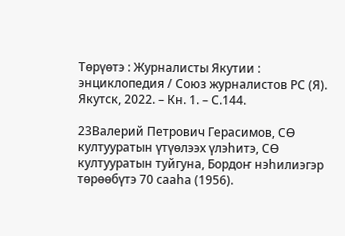Төрүөтэ : Журналисты Якутии : энциклопедия / Союз журналистов РС (Я). Якутск, 2022. – Кн. 1. – С.144.

23Валерий Петрович Герасимов, СӨ култууратын үтүөлээх үлэһитэ, СӨ култууратын туйгуна, Бордоҥ нэһилиэгэр төрөөбүтэ 70 сааһа (1956).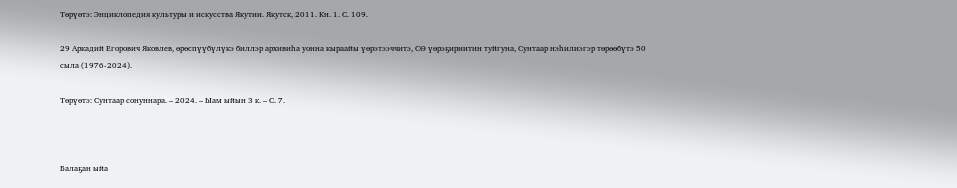Төрүөтэ: Энциклопедия культуры и искусства Якутии. Якутск, 2011. Кн. 1. С. 109.

29 Аркадий Егорович Яковлев, өрөспүүбүлүкэ биллэр архивиһа уонна кыраайы үөрэтээччитэ, СӨ үөрэҕириитин туйгуна, Сунтаар нэһилиэгэр төрөөбүтэ 50 сыла (1976-2024).

Төрүөтэ: Сунтаар сонуннара. – 2024. – Ыам ыйын 3 к. – С. 7.



Балаҕан ыйа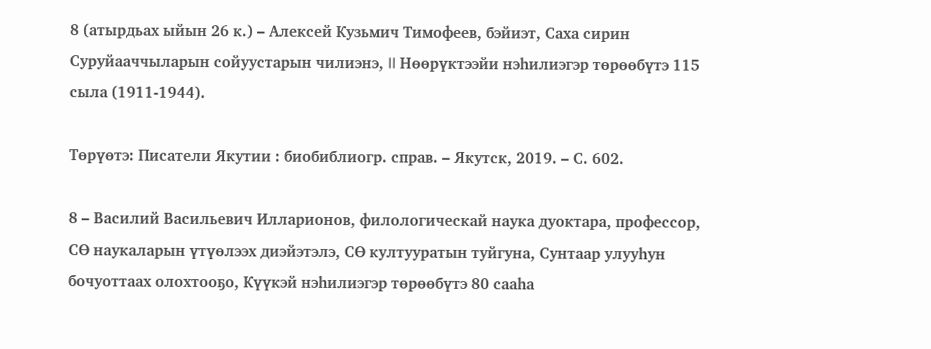8 (атырдьах ыйын 26 к.) – Алексей Кузьмич Тимофеев, бэйиэт, Саха сирин Суруйааччыларын сойуустарын чилиэнэ, II Нөөрүктээйи нэһилиэгэр төрөөбүтэ 115 сыла (1911-1944).

Төрүөтэ: Писатели Якутии : биобиблиогр. справ. – Якутск, 2019. – С. 602.

8 – Василий Васильевич Илларионов, филологическай наука дуоктара, профессор, СӨ наукаларын үтүөлээх диэйэтэлэ, СӨ култууратын туйгуна, Сунтаар улууһун бочуоттаах олохтооҕо, Күүкэй нэһилиэгэр төрөөбүтэ 80 сааһа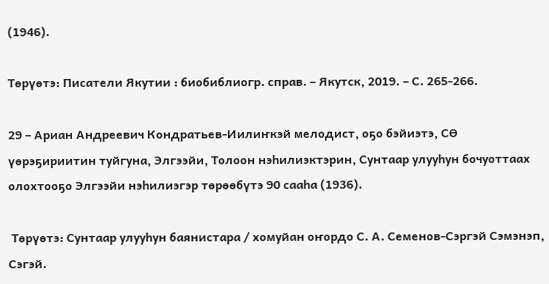(1946).

Төрүөтэ: Писатели Якутии : биобиблиогр. справ. – Якутск, 2019. – С. 265-266.

29 – Ариан Андреевич Кондратьев-Иилиҥкэй мелодист, оҕо бэйиэтэ, СӨ үөрэҕириитин туйгуна, Элгээйи, Толоон нэһилиэктэрин, Сунтаар улууһун бочуоттаах олохтооҕо Элгээйи нэһилиэгэр төрөөбүтэ 90 сааһа (1936).

 Төрүөтэ: Сунтаар улууһун баянистара / хомуйан оҥордо С. А. Семенов-Сэргэй Сэмэнэп, Сэгэй.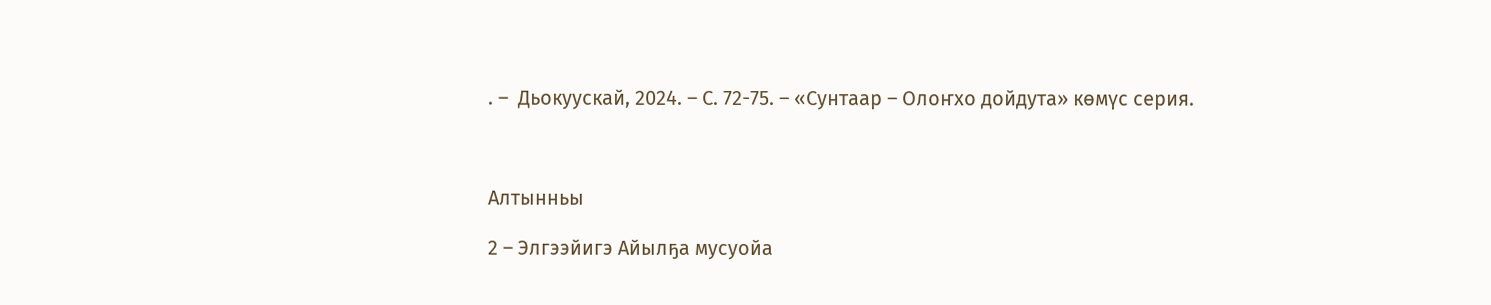. –  Дьокуускай, 2024. – С. 72-75. – «Сунтаар – Олоҥхо дойдута» көмүс серия.



Алтынньы

2 – Элгээйигэ Айылҕа мусуойа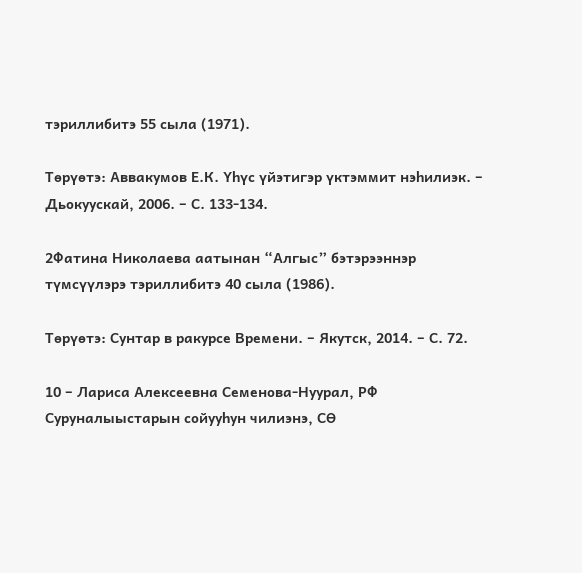тэриллибитэ 55 сыла (1971).

Төрүөтэ: Аввакумов Е.К. Үһүс үйэтигэр үктэммит нэһилиэк. – Дьокуускай, 2006. – С. 133-134.

2Фатина Николаева аатынан “Алгыс” бэтэрээннэр түмсүүлэрэ тэриллибитэ 40 сыла (1986).

Төрүөтэ: Сунтар в ракурсе Времени. – Якутск, 2014. – С. 72.

10 – Лариса Алексеевна Семенова-Нуурал, РФ Суруналыыстарын сойууһун чилиэнэ, СӨ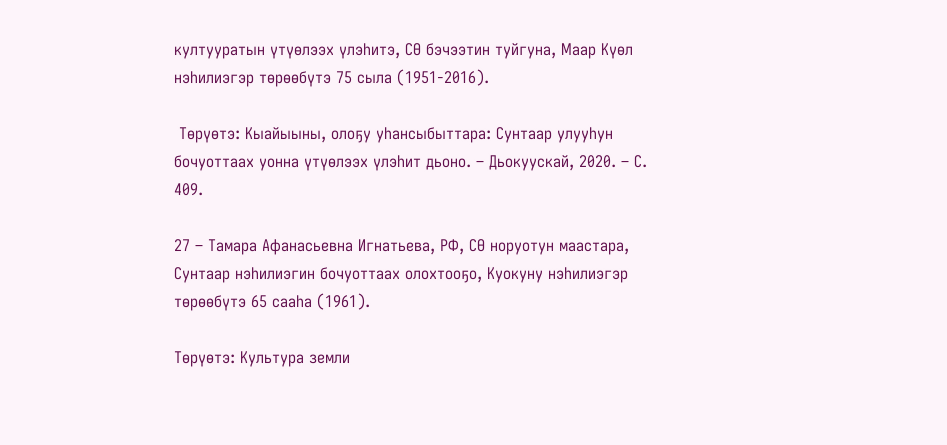култууратын үтүөлээх үлэһитэ, СӨ бэчээтин туйгуна, Маар Күөл нэһилиэгэр төрөөбүтэ 75 сыла (1951-2016).

 Төрүөтэ: Кыайыыны, олоҕу уһансыбыттара: Сунтаар улууһун бочуоттаах уонна үтүөлээх үлэһит дьоно. – Дьокуускай, 2020. – С. 409.

27 – Тамара Афанасьевна Игнатьева, РФ, СӨ норуотун маастара, Сунтаар нэһилиэгин бочуоттаах олохтооҕо, Куокуну нэһилиэгэр төрөөбүтэ 65 сааһа (1961).

Төрүөтэ: Культура земли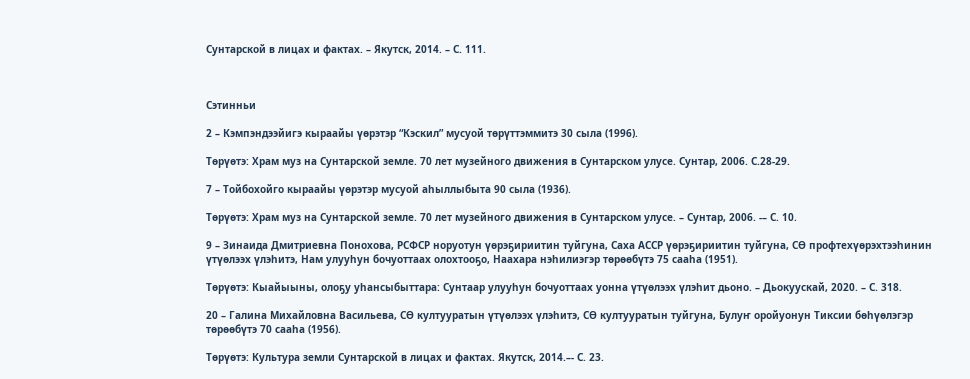Сунтарской в лицах и фактах. – Якутск, 2014. – С. 111.



Сэтинньи

2 – Кэмпэндээйигэ кыраайы үөрэтэр “Кэскил” мусуой төрүттэммитэ 30 сыла (1996).

Төрүөтэ: Храм муз на Сунтарской земле. 70 лет музейного движения в Сунтарском улусе. Сунтар, 2006. С.28-29.

7 – Тойбохойго кыраайы үөрэтэр мусуой аһыллыбыта 90 сыла (1936).

Төрүөтэ: Храм муз на Сунтарской земле. 70 лет музейного движения в Сунтарском улусе. – Сунтар, 2006. -– С. 10.

9 – Зинаида Дмитриевна Понохова, РСФСР норуотун үөрэҕириитин туйгуна, Саха АССР үөрэҕириитин туйгуна, СӨ профтехүөрэхтээһинин үтүөлээх үлэһитэ, Нам улууһун бочуоттаах олохтооҕо, Наахара нэһилиэгэр төрөөбүтэ 75 сааһа (1951).

Төрүөтэ: Кыайыыны, олоҕу уһансыбыттара: Сунтаар улууһун бочуоттаах уонна үтүөлээх үлэһит дьоно. – Дьокуускай, 2020. – С. 318.

20 – Галина Михайловна Васильева, СӨ култууратын үтүөлээх үлэһитэ, СӨ култууратын туйгуна, Булуҥ оройуонун Тиксии бөһүөлэгэр төрөөбүтэ 70 сааһа (1956).

Төрүөтэ: Культура земли Сунтарской в лицах и фактах. Якутск, 2014.–- С. 23.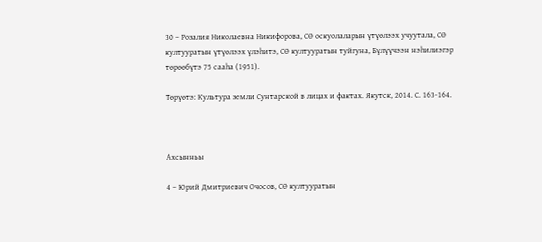30 – Розалия Николаевна Никифорова, СӨ оскуолаларын үтүөлээх учуутала, СӨ култууратын үтүөлээх үлэһитэ, СӨ култууратын туйгуна, Бүлүүчээн нэһилиэгэр төрөөбүтэ 75 сааһа (1951).

Төрүөтэ: Культура земли Сунтарской в лицах и фактах. Якутск, 2014. С. 163-164.



Ахсынньы

4 – Юрий Дмитриевич Очосов, СӨ култууратын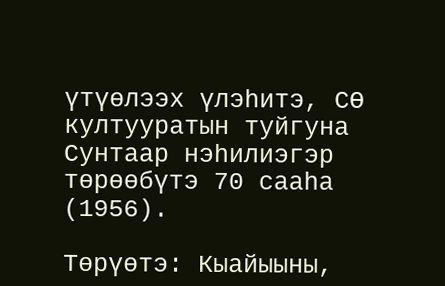үтүөлээх үлэһитэ, СӨ култууратын туйгуна Сунтаар нэһилиэгэр төрөөбүтэ 70 сааһа (1956).

Төрүөтэ: Кыайыыны,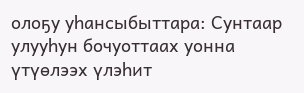олоҕу уһансыбыттара: Сунтаар улууһун бочуоттаах уонна үтүөлээх үлэһит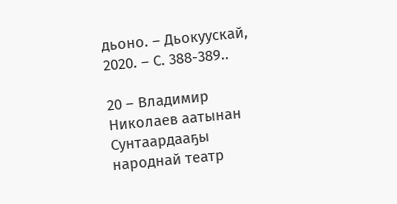дьоно. – Дьокуускай, 2020. – С. 388-389..

20 – Владимир Николаев аатынан Сунтаардааҕы народнай театр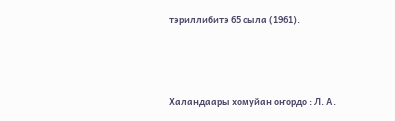тэриллибитэ 65 сыла (1961).





Халандаары хомуйан оҥордо : Л. А.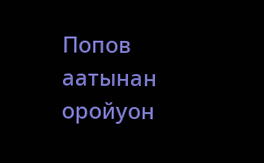Попов аатынан оройуон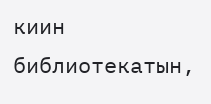киин библиотекатын,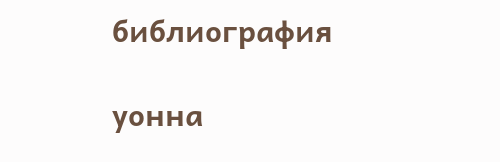библиография

уонна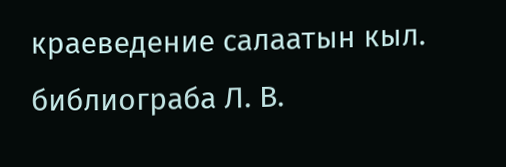краеведение салаатын кыл. библиограба Л. В.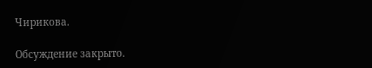Чирикова.

Обсуждение закрыто.